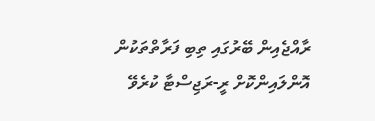ރާއްޖެއިން ބޭރުގައި ތިބި ފަރާތްތަކުން އޮންލައިންކޮށް ރީ-ރަޖިސްޓާ ކުރެވޭ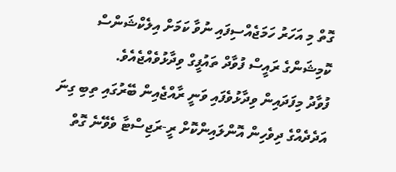ގޮތް މި އަހަރު ހަމަޖެއްސިފައި ނުވާ ކަމަށް އިލެކްޝަންސް ކޮމިޝަންގެ ރައީސް ފުވާދް ތައުފީގް ވިދާޅުވެއްޖެއެވެ.
ފުވާދު މިފަދައިން ވިދާޅުވެފައި ވަނީ ރާއްޖެއިން ބޭރުގައި ތިބި ގިނަ އަދެދެއްގެ ދިވެހިން އޮންލައިންކޮށް ރީ-ރަޖިސްޓާ ވެވޭނެ ގޮތް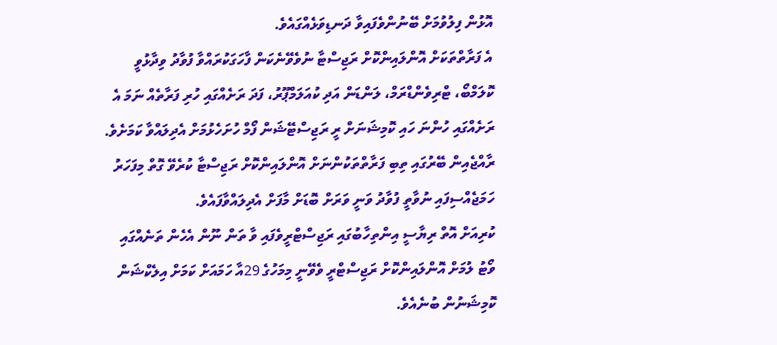އޮޅުން ފިލުވުމަށް ބޭނުންވެފައިވާ ދަނޑިވަޅެއްގައެވެ.
އެ ފަރާތްތަކަށް އޮންލައިންކޮށް ރަޖިސްޓާ ނުވެވޭނެކަން ފާހަގަކުރައްވާ ފުވާދު ވިދާޅުވީ ކޮލަމްބޯ، ޓްރިވެންޑްރަމް، ލަންޑަން އަދި ކުއަލަމްޕޫރު، ފަދަ ރަށެއްގައި ހުރި ފަރާތެއް ނަމަ އެ ރަށެއްގައި ހުންނަ ހައި ކޮމިޝަނަށް ރީ ރަޖިސްޓޭޝަން ފޯމް ހުށަހެޅުމަށް އެދިލައްވާ ކަމަށެވެ.
ރާއްޖެއިން ބޭރުގައި ތިބި ފަރާތްތަކުންނަށް އޮންލައިންކޮށް ރަޖިސްޓާ ކުރެވޭ ގޮތް މިފަހަރު ހަމަޖެއްސިފައި ނުވާތީ ފުވާދު ވަނީ ވަރަށް ބޮޑަށް މާފަށް އެދިލައްވާފައެވެ.
ކުރިއަށް އޮތް ރިޔާސީ އިންތިހާބުގައި ރަޖިސްޓްރީވެފައި ވާ ތަން ނޫން އެހެން ތަނެއްގައި ވޯޓު ލުމަށް އޮންލައިންކޮށް ރަޖިސްޓްރީ ވެވޭނީ މިމަހުގެ 29އާ ހަމައަށް ކަމަށް އިލެކްޝަން ކޮމިޝަނުން ބުނެއެވެ.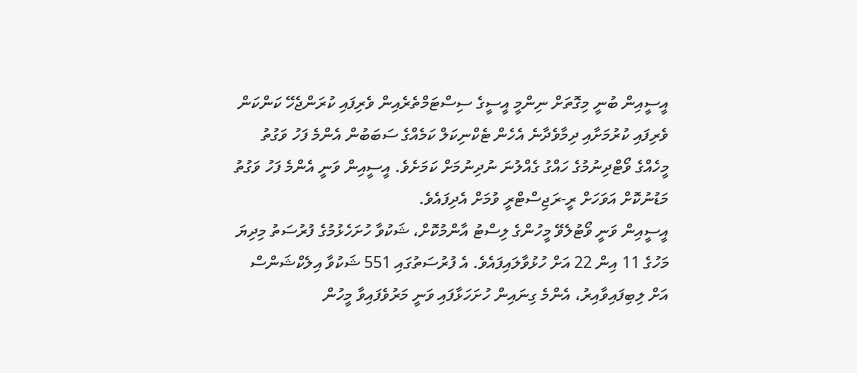އީސީއިން ބުނީ މިގޮތަށް ނިންމީ އީސީގެ ސިސްޓަމްތެރެއިން ވެރިފައި ކުރަންޖެހޭ ކަންކަން ވެރިފައި ކުރުމަށާއި ދިމާވެދާނެ އެހެން ޓެކްނިކަލް ކަމެއްގެ ސަބަބުން އެންމެ ފަހު ވަގުތު މީހެއްގެ ވޯޓްދިނުމުގެ ހައްގު ގެއްލުނަ ނުދިނުމަށް ކަމަށެވެ. އީސީއިން ވަނީ އެންމެ ފަހު ވަގުތު މަޑުނުކޮށް އަވަހަށް ރީ-ރަޖިސްޓްރީ ވުމަށް އެދިފައެވެ.
އީސީއިން ވަނީ ވޯޓުލެވޭ މީހުންގެ ލިސްޓު އާންމުކޮށް، ޝަކުވާ ހުށަހެޅުމުގެ ފުރުސަތު މިދިޔަ މަހުގެ 11 އިން 22 އަށް ހުޅުވާލައިފައެވެ. އެ ފުރުސަތުގައި 551 ޝަކުވާ އިލެކްޝަންސް އަށް ލިބިފައިވާއިރު، އެންމެ ގިނައިން ހުށަހަޅާފައި ވަނީ މަރުވެފައިވާ މީހުން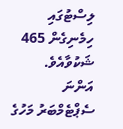ލިސްޓުގައި ހިމެނިގެން 465 ޝަކުވާއެވެ.
އަންނަ ސެޕްޓެމްބަރު މަހުގެ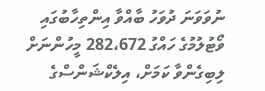ނުވަވަނަ ދުވަހު ބާއްވާ އިންތިހާބުގައި ވޯޓުލުމުގެ ހައްގު 282،672 މީހުންނަށް ލިބިގެންވާ ކަމަށް، އިލެކްޝަންސްގެ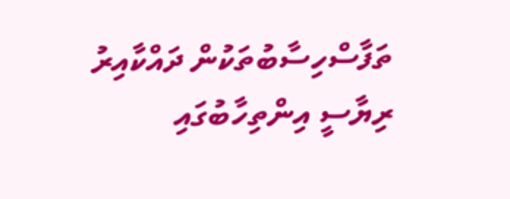ތަފާސްހިސާބުތަކުން ދައްކާއިރު ރިޔާސީ އިންތިހާބުގައި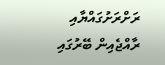ރަށްރަށުގައްޔާއި ރާއްޖެއިން ބޭރުގައި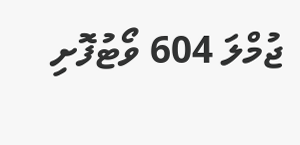ޖުމްލަ 604 ވޯޓުފޮށި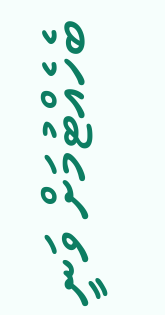ބެހެއްޓުމަށް ވަނީ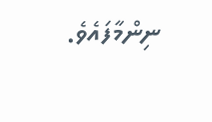ނިންމާފައެވެ.